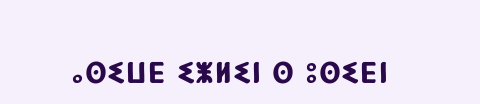ⴰⵙⵉⵡⴹ ⵉⵥⵍⵉⵏ ⵙ ⵓⵙⵉⴹⵏ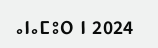ⴰⵏⴰⵎⵓⵔ ⵏ 2024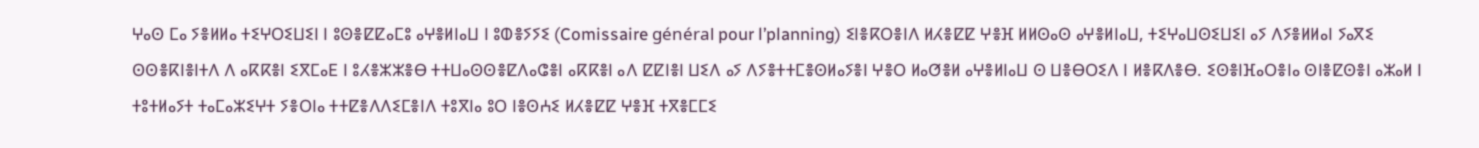ⵖⴰⵙ ⵎⴰ ⵢⴻⵍⵍⴰ ⵜⵉⵖⵔⵉⵡⵉⵏ ⵏ ⵓⵙⴻⵇⵇⴰⵎⵓ ⴰⵖⴻⵍⵏⴰⵡ ⵏ ⵓⵀⴻⵢⵢⵉ (Comissaire général pour l’planning) ⵉⵏⴻⴽⵔⴻⵏⴷ ⵍⵃⴻⵇⵇ ⵖⴻⴼ ⵍⵍⵙⴰⵙ ⴰⵖⴻⵍⵏⴰⵡ, ⵜⵉⵖⴰⵡⵙⵉⵡⵉⵏ ⴰⵢ ⴷⵢⴻⵍⵍⴰⵏ ⵢⴰⴳⵉ ⵙⵙⴻⴽⵏⴻⵏⵜⴷ ⴷ ⴰⴽⴽⴻⵏ ⵉⴳⵎⴰⴹ ⵏ ⵓⵃⴻⵣⵣⴻⴱ ⵜⵜⵡⴰⵙⵙⴻⵇⴷⴰⵛⴻⵏ ⴰⴽⴽⴻⵏ ⴰⴷ ⵇⵇⵏⴻⵏ ⵡⵉⴷ ⴰⵢ ⴷⵢⴻⵜⵜⵎⴻⵙⵍⴰⵢⴻⵏ ⵖⴻⵔ ⵍⴰⵚⴻⵍ ⴰⵖⴻⵍⵏⴰⵡ ⵙ ⵡⴻⴱⵔⵉⴷ ⵏ ⵍⴻⴽⴷⴻⴱ. ⵉⵙⴻⵏⴼⴰⵔⴻⵏⴰ ⵙⵏⴻⵇⵙⴻⵏ ⴰⵣⴰⵍ ⵏ ⵜⵓⵜⵍⴰⵢⵜ ⵜⴰⵎⴰⵣⵉⵖⵜ ⵢⴻⵔⵏⴰ ⵜⵜⵇⴻⴷⴷⵉⵎⴻⵏⴷ ⵜⵓⴳⵏⴰ ⵓⵔ ⵏⴻⵙⵄⵉ ⵍⵃⴻⵇⵇ ⵖⴻⴼ ⵜⴳⴻⵎⵎⵉ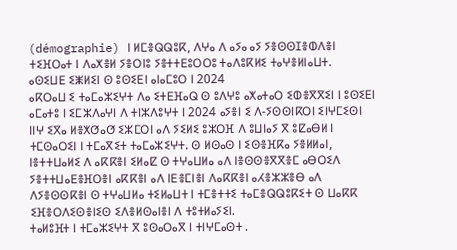(démographie) ⵏ ⵍⵎⴻⵕⵕⵓⴽ, ⴷⵖⴰ ⴷ ⴰⵢⴰ ⴰⵢ ⵢⴻⵙⵙⵊⴻⵀⴷⴻⵏ ⵜⵉⴼⵔⴰⵜ ⵏ ⴷⴰⵅⴻⵍ ⵢⴻⵔⵏⵓ ⵢⴻⵜⵜⴹⵓⵔⵔⵓ ⵜⴰⴷⵓⴽⵍⵉ ⵜⴰⵖⴻⵍⵏⴰⵡⵜ.
ⴰⵙⵉⵡⴹ ⵉⵥⵍⵉⵏ ⵙ ⵓⵙⵉⴹⵏ ⴰⵏⴰⵎⵓⵔ ⵏ 2024
ⴰⴽⵔⴰⵡ ⵉ ⵜⴰⵎⴰⵣⵉⵖⵜ ⴷⴰ ⵉⵜⴹⴼⴰⵕ ⵙ ⵓⴷⵖⵓ ⴰⵅⴰⵜⴰⵔ ⵉⵀⴻⴳⴳⵉⵏ ⵏ ⵓⵙⵉⴹⵏ ⴰⵎⴰⵜⵓ ⵏ ⵉⵎⵣⴷⴰⵖⵏ ⴷ ⵜⵏⵣⴷⵓⵖⵜ ⵏ 2024 ⴰⵢⴻⵏ ⵉ ⴷ-ⵢⵙⵙⵏⴽⵔⵏ ⵉⵏⵖⵎⵉⵙⵏ ⵏⵏⵖ ⵉⴳⴰ ⵍⴻⵅⵚⴰⵚ ⵉⵣⵎⵔⵏ ⴰⴷ ⵢⵉⵍⵉ ⵓⵣⵔⴼ ⴷ ⵓⵡⵏⴰⵢ ⴳ ⵓⵇⴰⴱⵍ ⵏ ⵜⵎⵙⴰⵔⵉⵏ ⵏ ⵜⵎⴰⴳⵉⵜ ⵜⴰⵎⴰⵣⵉⵖⵜ. ⵙ ⵍⵙⴰⵙ ⵏ ⵉⵙⴻⴼⴽⴰ ⵢⴻⵍⵍⴰⵏ, ⵏⴻⵜⵜⵡⴰⵍⵉ ⴷ ⴰⴽⴽⴻⵏ ⵉⵍⴰⵇ ⵙ ⵜⵖⴰⵡⵍⴰ ⴰⴷ ⵏⴻⵙⵙⴻⴳⴳⴻⵎ ⴰⴱⵔⵉⴷ ⵢⴻⵜⵜⵡⴰⴹⴻⴼⵔⴻⵏ ⴰⴽⴽⴻⵏ ⴰⴷ ⵏⴹⴻⵎⵏⴻⵏ ⴷⴰⴽⴽⴻⵏ ⴰⵃⴻⵣⵣⴻⴱ ⴰⴷ ⴷⵢⴻⵙⵙⴽⴻⵏ ⵙ ⵜⵖⴰⵡⵍⴰ ⵜⵉⵍⴰⵡⵜ ⵏ ⵜⵎⴻⵜⵜⵉ ⵜⴰⵎⴻⵕⵕⵓⴽⵉⵜ ⵙ ⵡⴰⴽⴽ ⵉⴼⴻⵔⴷⵉⵙⴻⵏⵉⵙ ⵉⴷⴻⵍⵙⴰⵏⴻⵏ ⴷ ⵜⵓⵜⵍⴰⵢⵉⵏ.
ⵜⴰⵍⵓⴼⵜ ⵏ ⵜⵎⴰⵣⵉⵖⵜ ⴳ ⵓⵙⴰⵔⴰⴳ ⵏ ⵜⵏⵖⵎⴰⵙⵜ .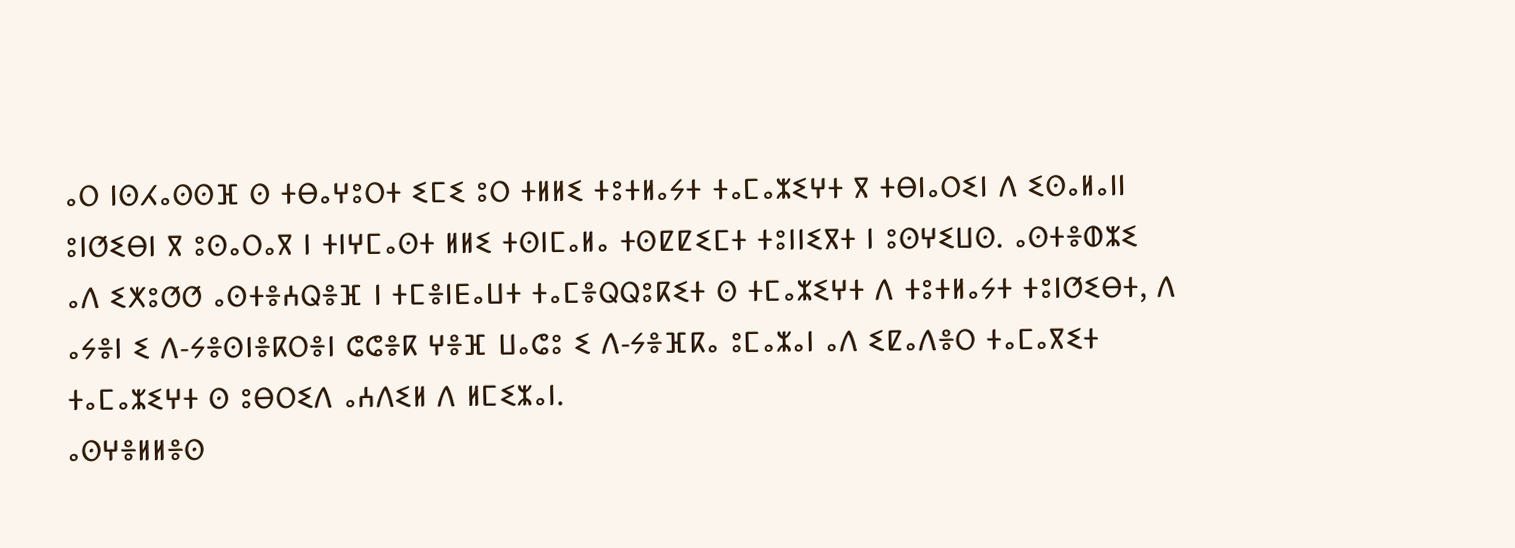ⴰⵔ ⵏⵙⵃⴰⵙⵙⴼ ⵙ ⵜⴱⴰⵖⵓⵔⵜ ⵉⵎⵉ ⵓⵔ ⵜⵍⵍⵉ ⵜⵓⵜⵍⴰⵢⵜ ⵜⴰⵎⴰⵣⵉⵖⵜ ⴳ ⵜⴱⵏⴰⵔⵉⵏ ⴷ ⵉⵙⴰⵍⴰⵏⵏ ⵓⵏⵚⵉⴱⵏ ⴳ ⵓⵙⴰⵔⴰⴳ ⵏ ⵜⵏⵖⵎⴰⵙⵜ ⵍⵍⵉ ⵜⵙⵏⵎⴰⵍⴰ ⵜⵙⵇⵇⵉⵎⵜ ⵜⵓⵏⵏⵉⴳⵜ ⵏ ⵓⵙⵖⵉⵡⵙ. ⴰⵙⵜⴻⵀⵣⵉ ⴰⴷ ⵉⵅⵓⵚⵚ ⴰⵙⵜⴻⵄⵕⴻⴼ ⵏ ⵜⵎⴻⵏⴹⴰⵡⵜ ⵜⴰⵎⴻⵕⵕⵓⴽⵉⵜ ⵙ ⵜⵎⴰⵣⵉⵖⵜ ⴷ ⵜⵓⵜⵍⴰⵢⵜ ⵜⵓⵏⵚⵉⴱⵜ, ⴷ ⴰⵢⴻⵏ ⵉ ⴷ-ⵢⴻⵙⵏⴻⴽⵔⴻⵏ ⵛⵛⴻⴽ ⵖⴻⴼ ⵡⴰⵛⵓ ⵉ ⴷ-ⵢⴻⴼⴽⴰ ⵓⵎⴰⵣⴰⵏ ⴰⴷ ⵉⵇⴰⴷⴻⵔ ⵜⴰⵎⴰⴳⵉⵜ ⵜⴰⵎⴰⵣⵉⵖⵜ ⵙ ⵓⴱⵔⵉⴷ ⴰⵄⴷⵉⵍ ⴷ ⵍⵎⵉⵣⴰⵏ.
ⴰⵙⵖⴻⵍⵍⴻⵙ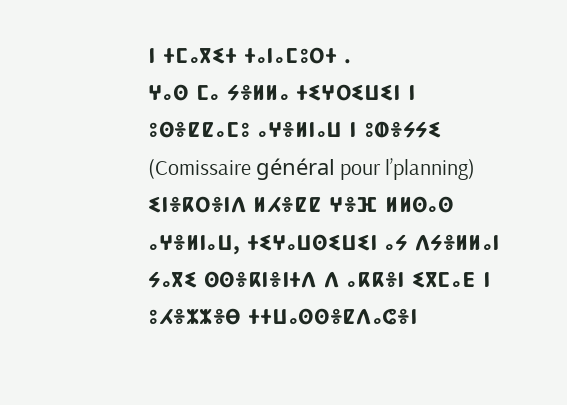ⵏ ⵜⵎⴰⴳⵉⵜ ⵜⴰⵏⴰⵎⵓⵔⵜ .
ⵖⴰⵙ ⵎⴰ ⵢⴻⵍⵍⴰ ⵜⵉⵖⵔⵉⵡⵉⵏ ⵏ ⵓⵙⴻⵇⵇⴰⵎⵓ ⴰⵖⴻⵍⵏⴰⵡ ⵏ ⵓⵀⴻⵢⵢⵉ (Comissaire général pour l’planning) ⵉⵏⴻⴽⵔⴻⵏⴷ ⵍⵃⴻⵇⵇ ⵖⴻⴼ ⵍⵍⵙⴰⵙ ⴰⵖⴻⵍⵏⴰⵡ, ⵜⵉⵖⴰⵡⵙⵉⵡⵉⵏ ⴰⵢ ⴷⵢⴻⵍⵍⴰⵏ ⵢⴰⴳⵉ ⵙⵙⴻⴽⵏⴻⵏⵜⴷ ⴷ ⴰⴽⴽⴻⵏ ⵉⴳⵎⴰⴹ ⵏ ⵓⵃⴻⵣⵣⴻⴱ ⵜⵜⵡⴰⵙⵙⴻⵇⴷⴰⵛⴻⵏ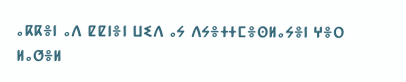ⴰⴽⴽⴻⵏ ⴰⴷ ⵇⵇⵏⴻⵏ ⵡⵉⴷ ⴰⵢ ⴷⵢⴻⵜⵜⵎⴻⵙⵍⴰⵢⴻⵏ ⵖⴻⵔ ⵍⴰⵚⴻⵍ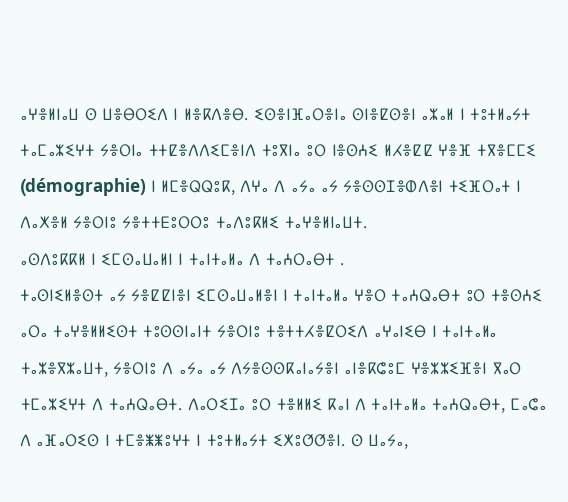ⴰⵖⴻⵍⵏⴰⵡ ⵙ ⵡⴻⴱⵔⵉⴷ ⵏ ⵍⴻⴽⴷⴻⴱ. ⵉⵙⴻⵏⴼⴰⵔⴻⵏⴰ ⵙⵏⴻⵇⵙⴻⵏ ⴰⵣⴰⵍ ⵏ ⵜⵓⵜⵍⴰⵢⵜ ⵜⴰⵎⴰⵣⵉⵖⵜ ⵢⴻⵔⵏⴰ ⵜⵜⵇⴻⴷⴷⵉⵎⴻⵏⴷ ⵜⵓⴳⵏⴰ ⵓⵔ ⵏⴻⵙⵄⵉ ⵍⵃⴻⵇⵇ ⵖⴻⴼ ⵜⴳⴻⵎⵎⵉ (démographie) ⵏ ⵍⵎⴻⵕⵕⵓⴽ, ⴷⵖⴰ ⴷ ⴰⵢⴰ ⴰⵢ ⵢⴻⵙⵙⵊⴻⵀⴷⴻⵏ ⵜⵉⴼⵔⴰⵜ ⵏ ⴷⴰⵅⴻⵍ ⵢⴻⵔⵏⵓ ⵢⴻⵜⵜⴹⵓⵔⵔⵓ ⵜⴰⴷⵓⴽⵍⵉ ⵜⴰⵖⴻⵍⵏⴰⵡⵜ.
ⴰⵙⴷⵓⴽⴽⵍ ⵏ ⵉⵎⵙⴰⵡⴰⵍⵏ ⵏ ⵜⴰⵏⵜⴰⵍⴰ ⴷ ⵜⴰⵄⵔⴰⴱⵜ .
ⵜⴰⵙⵏⵉⵍⴻⵙⵜ ⴰⵢ ⵢⴻⵇⵇⵏⴻⵏ ⵉⵎⵙⴰⵡⴰⵍⴻⵏ ⵏ ⵜⴰⵏⵜⴰⵍⴰ ⵖⴻⵔ ⵜⴰⵄⵕⴰⴱⵜ ⵓⵔ ⵜⴻⵙⵄⵉ ⴰⵔⴰ ⵜⴰⵖⴻⵍⵍⵉⵙⵜ ⵜⵓⵙⵙⵏⴰⵏⵜ ⵢⴻⵔⵏⵓ ⵜⴻⵜⵜⵃⴻⵇⵔⵉⴷ ⴰⵖⴰⵏⵉⴱ ⵏ ⵜⴰⵏⵜⴰⵍⴰ ⵜⴰⵣⴻⴳⵣⴰⵡⵜ, ⵢⴻⵔⵏⵓ ⴷ ⴰⵢⴰ ⴰⵢ ⴷⵢⴻⵙⵙⴽⴰⵏⴰⵢⴻⵏ ⴰⵏⴻⴽⵛⵓⵎ ⵖⴻⵣⵣⵉⴼⴻⵏ ⴳⴰⵔ ⵜⵎⴰⵣⵉⵖⵜ ⴷ ⵜⴰⵄⵕⴰⴱⵜ. ⴷⴰⵔⵉⵊⴰ ⵓⵔ ⵜⴻⵍⵍⵉ ⴽⴰⵏ ⴷ ⵜⴰⵏⵜⴰⵍⴰ ⵜⴰⵄⵕⴰⴱⵜ, ⵎⴰⵛⴰ ⴷ ⴰⴼⴰⵔⵉⵙ ⵏ ⵜⵎⴻⵥⵥⵓⵖⵜ ⵏ ⵜⵓⵜⵍⴰⵢⵜ ⵉⵅⵓⵚⵚⴻⵏ. ⵙ ⵡⴰⵢⴰ,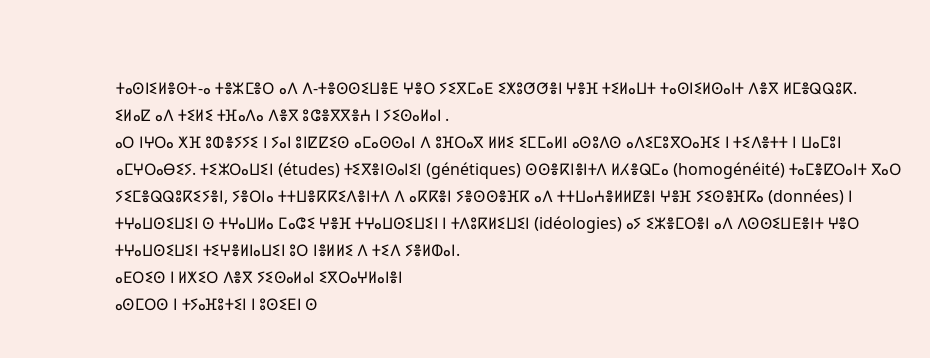ⵜⴰⵙⵏⵉⵍⴻⵙⵜ-ⴰ ⵜⴻⵣⵎⴻⵔ ⴰⴷ ⴷ-ⵜⴻⵙⵙⵉⵡⴻⴹ ⵖⴻⵔ ⵢⵉⴳⵎⴰⴹ ⵉⵅⵓⵚⵚⴻⵏ ⵖⴻⴼ ⵜⵉⵍⴰⵡⵜ ⵜⴰⵙⵏⵉⵍⵙⴰⵏⵜ ⴷⴻⴳ ⵍⵎⴻⵕⵕⵓⴽ.
ⵉⵍⴰⵇ ⴰⴷ ⵜⵉⵍⵉ ⵜⴼⴰⴷⴰ ⴷⴻⴳ ⵓⵛⴻⴳⴳⴻⵄ ⵏ ⵢⵉⵙⴰⵍⴰⵏ .
ⴰⵔ ⵏⵖⵔⴰ ⵅⴼ ⵓⵀⴻⵢⵢⵉ ⵏ ⵢⴰⵏ ⵓⵏⵇⵇⵉⵙ ⴰⵎⴰⵙⵙⴰⵏ ⴷ ⵓⴼⵔⴰⴳ ⵍⵍⵉ ⵉⵎⵎⴰⵍⵏ ⴰⵙⵓⴷⵙ ⴰⴷⵉⵎⵓⴳⵔⴰⴼⵉ ⵏ ⵜⵉⴷⴻⵜⵜ ⵏ ⵡⴰⵎⵓⵏ ⴰⵎⵖⵔⴰⴱⵉⵢ. ⵜⵉⵣⵔⴰⵡⵉⵏ (études) ⵜⵉⴳⴻⵏⵙⴰⵏⵉⵏ (génétiques) ⵙⵙⴻⴽⵏⴻⵏⵜⴷ ⵍⵃⴻⵕⵎⴰ (homogénéité) ⵜⴰⵎⴻⵇⵔⴰⵏⵜ ⴳⴰⵔ ⵢⵉⵎⴻⵕⵕⵓⴽⵉⵢⴻⵏ, ⵢⴻⵔⵏⴰ ⵜⵜⵡⴻⴽⴽⵉⴷⴻⵏⵜⴷ ⴷ ⴰⴽⴽⴻⵏ ⵢⴻⵙⵙⴻⴼⴽ ⴰⴷ ⵜⵜⵡⴰⵄⴻⵍⵍⵇⴻⵏ ⵖⴻⴼ ⵢⵉⵙⴻⴼⴽⴰ (données) ⵏ ⵜⵖⴰⵡⵙⵉⵡⵉⵏ ⵙ ⵜⵖⴰⵡⵍⴰ ⵎⴰⵛⵉ ⵖⴻⴼ ⵜⵖⴰⵡⵙⵉⵡⵉⵏ ⵏ ⵜⴷⵓⴽⵍⵉⵡⵉⵏ (idéologies) ⴰⵢ ⵉⵣⴻⵎⵔⴻⵏ ⴰⴷ ⴷⵙⵙⵉⵡⴹⴻⵏⵜ ⵖⴻⵔ ⵜⵖⴰⵡⵙⵉⵡⵉⵏ ⵜⵉⵖⴻⵍⵏⴰⵡⵉⵏ ⵓⵔ ⵏⴻⵍⵍⵉ ⴷ ⵜⵉⴷ ⵢⴻⵍⵀⴰⵏ.
ⴰⴹⵔⵉⵙ ⵏ ⵍⵅⵉⵔ ⴷⴻⴳ ⵢⵉⵙⴰⵍⴰⵏ ⵉⴳⵔⴰⵖⵍⴰⵏⴻⵏ
ⴰⵙⵎⵔⵙ ⵏ ⵜⵢⴰⴼⵓⵜⵉⵏ ⵏ ⵓⵙⵉⴹⵏ ⵙ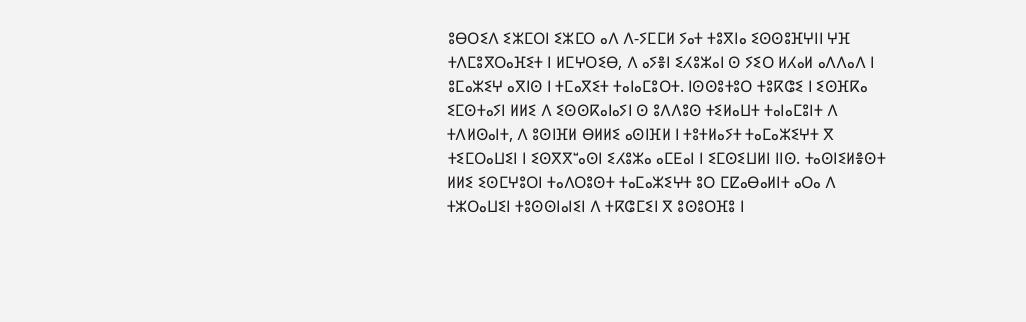ⵓⴱⵔⵉⴷ ⵉⵣⵎⵔⵏ ⵉⵣⵎⵔ ⴰⴷ ⴷ-ⵢⵎⵎⵍ ⵢⴰⵜ ⵜⵓⴳⵏⴰ ⵉⵙⵙⵓⴼⵖⵏⵏ ⵖⴼ ⵜⴷⵎⵓⴳⵔⴰⴼⵉⵜ ⵏ ⵍⵎⵖⵔⵉⴱ, ⴷ ⴰⵢⴻⵏ ⵉⵃⵓⵣⴰⵏ ⵙ ⵢⵉⵔ ⵍⵃⴰⵍ ⴰⴷⴷⴰⴷ ⵏ ⵓⵎⴰⵣⵉⵖ ⴰⴳⵏⵙ ⵏ ⵜⵎⴰⴳⵉⵜ ⵜⴰⵏⴰⵎⵓⵔⵜ. ⵏⵙⵙⵓⵜⵓⵔ ⵜⵓⴽⵛⵉ ⵏ ⵉⵙⴼⴽⴰ ⵉⵎⵙⵜⴰⵢⵏ ⵍⵍⵉ ⴷ ⵉⵙⵙⴽⴰⵏⴰⵢⵏ ⵙ ⵓⴷⴷⵓⵙ ⵜⵉⵍⴰⵡⵜ ⵜⴰⵏⴰⵎⵓⵏⵜ ⴷ ⵜⴷⵍⵙⴰⵏⵜ, ⴷ ⵓⵙⵏⴼⵍ ⴱⵍⵍⵉ ⴰⵙⵏⴼⵍ ⵏ ⵜⵓⵜⵍⴰⵢⵜ ⵜⴰⵎⴰⵣⵉⵖⵜ ⴳ ⵜⵉⵎⵔⴰⵡⵉⵏ ⵏ ⵉⵙⴳⴳⵯⴰⵙⵏ ⵉⵃⵓⵣⴰ ⴰⵎⴹⴰⵏ ⵏ ⵉⵎⵙⵉⵡⵍⵏ ⵏⵏⵙ. ⵜⴰⵙⵏⵉⵍⴻⵙⵜ ⵍⵍⵉ ⵉⵙⵎⵖⵓⵔⵏ ⵜⴰⴷⵔⵓⵙⵜ ⵜⴰⵎⴰⵣⵉⵖⵜ ⵓⵔ ⵎⵇⴰⴱⴰⵍⵏⵜ ⴰⵔⴰ ⴷ ⵜⵣⵔⴰⵡⵉⵏ ⵜⵓⵙⵙⵏⴰⵏⵉⵏ ⴷ ⵜⴽⵛⵎⵉⵏ ⴳ ⵓⵙⵓⵔⴼⵓ ⵏ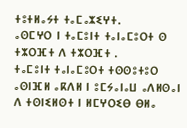ⵜⵓⵜⵍⴰⵢⵜ ⵜⴰⵎⴰⵣⵉⵖⵜ.
ⴰⵙⵎⵖⵔ ⵏ ⵜⴰⵎⵓⵏⵜ ⵜⴰⵏⴰⵎⵓⵔⵜ ⵙ ⵜⵣⵔⴼⵜ ⴷ ⵜⵣⵔⴼⵜ .
ⵜⴰⵎⵓⵏⵜ ⵜⴰⵏⴰⵎⵓⵔⵜ ⵜⵙⵙⵓⵜⵓⵔ ⴰⵙⵏⴼⵍ ⴰⴽⴷⵍ ⵏ ⵓⵎⵢⴰⵏⴰⵡ ⴰⴷⵍⵙⴰⵏ ⴷ ⵜⵙⵏⵉⵍⵙⵜ ⵏ ⵍⵎⵖⵔⵉⴱ ⴱⵍⴰ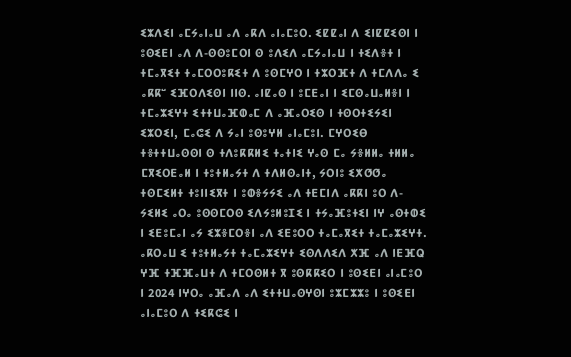ⵉⵣⴷⵉⵏ ⴰⵎⵢⴰⵏⴰⵡ ⴰⴷ ⴰⴽⴷ ⴰⵏⴰⵎⵓⵔ. ⵉⵇⵇⴰⵏ ⴷ ⵉⵏⵇⵇⵉⵙⵏ ⵏ ⵓⵙⵉⴹⵏ ⴰⴷ ⴷ-ⵙⵙⵓⵎⵔⵏ ⵙ ⵓⴷⵉⴷ ⴰⵎⵢⴰⵏⴰⵡ ⵏ ⵜⵉⴷⴻⵜ ⵏ ⵜⵎⴰⴳⵉⵜ ⵜⴰⵎⵔⵔⵓⴽⵉⵜ ⴷ ⵓⵙⵎⵖⵔ ⵏ ⵜⵣⵔⴼⵜ ⴷ ⵜⵎⴷⴷⴰ ⵉ ⴰⴽⴽⵯ ⵉⴼⵔⴷⵉⵙⵏ ⵏⵏⵙ. ⴰⵏⵇⴰⵙ ⵏ ⵓⵎⴹⴰⵏ ⵏ ⵉⵎⵙⴰⵡⴰⵍⴻⵏ ⵏ ⵜⵎⴰⵣⵉⵖⵜ ⵉⵜⵜⵡⴰⴼⵀⴰⵎ ⴷ ⴰⴼⴰⵔⵉⵙ ⵏ ⵜⵙⵔⵜⵉⵢⵉⵏ ⵉⵣⵔⵉⵏ, ⵎⴰⵛⵉ ⴷ ⵢⴰⵏ ⵓⵙⵓⵖⵍ ⴰⵏⴰⵎⵓⵏ. ⵎⵖⵔⵉⴱ ⵜⴻⵜⵜⵡⴰⵙⵙⵏ ⵙ ⵜⴷⵓⴽⴽⵍⵉ ⵜⴰⵜⵏⵉ ⵖⴰⵙ ⵎⴰ ⵢⴻⵍⵍⴰ ⵜⵍⵍⴰ ⵎⴳⵉⵔⴹⴰⵍ ⵏ ⵜⵓⵜⵍⴰⵢⵜ ⴷ ⵜⴷⵍⵙⴰⵏⵜ, ⵢⵔⵏⵓ ⵉⵅⵚⵚⴰ ⵜⵙⵎⵉⵍⵜ ⵜⵓⵏⵏⵉⴳⵜ ⵏ ⵓⵀⴻⵢⵢⵉ ⴰⴷ ⵜⴹⵎⵏⴷ ⴰⴽⴽⵏ ⵓⵔ ⴷ-ⵢⵉⵍⵉ ⴰⵔⴰ ⵓⵙⵙⵎⵔⵙ ⵉⴷⵢⵓⵍⵓⵊⵉ ⵏ ⵜⵢⴰⴼⵓⵜⵉⵏ ⵏⵖ ⴰⵙⵜⵀⵉ ⵏ ⵉⴹⵓⵎⴰⵏ ⴰⵢ ⵉⵣⴻⵎⵔⴻⵏ ⴰⴷ ⵉⴹⵓⵔⵔ ⵜⴰⵎⴰⴳⵉⵜ ⵜⴰⵎⴰⵣⵉⵖⵜ.
ⴰⴽⵔⴰⵡ ⵉ ⵜⵓⵜⵍⴰⵢⵜ ⵜⴰⵎⴰⵣⵉⵖⵜ ⵉⵙⴷⴷⵉⴷ ⵅⴼ ⴰⴷ ⵏⴹⴼⵕ ⵖⴼ ⵜⴼⴼⴰⵡⵜ ⴷ ⵜⵎⵔⵙⵍⵜ ⴳ ⵓⵙⴽⴽⵉⵔ ⵏ ⵓⵙⵉⴹⵏ ⴰⵏⴰⵎⵓⵔ ⵏ 2024 ⵏⵖⵔⴰ ⴰⴼⴰⴷ ⴰⴷ ⵉⵜⵜⵡⴰⵙⵖⵙⵏ ⵓⵣⵎⵣⵣⵓ ⵏ ⵓⵙⵉⴹⵏ ⴰⵏⴰⵎⵓⵔ ⴷ ⵜⵉⴽⵛⵉ ⵏ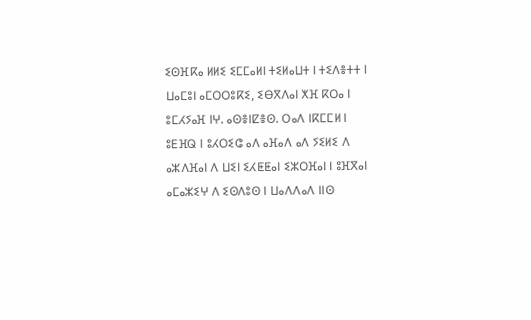ⵉⵙⴼⴽⴰ ⵍⵍⵉ ⵉⵎⵎⴰⵍⵏ ⵜⵉⵍⴰⵡⵜ ⵏ ⵜⵉⴷⴻⵜⵜ ⵏ ⵡⴰⵎⵓⵏ ⴰⵎⵔⵔⵓⴽⵉ, ⵉⴱⴳⴷⴰⵏ ⵅⴼ ⴽⵔⴰ ⵏ ⵓⵎⵃⵢⴰⴼ ⵏⵖ. ⴰⵙⴻⵏⵇⴻⵙ. ⵔⴰⴷ ⵏⴽⵎⵎⵍ ⵏ ⵓⴹⴼⵕ ⵏ ⵓⵃⵔⵉⵛ ⴰⴷ ⴰⴼⴰⴷ ⴰⴷ ⵢⵉⵍⵉ ⴷ ⴰⵣⴷⴼⴰⵏ ⴷ ⵡⵉⵏ ⵉⵃⵟⵟⴰⵏ ⵉⵣⵔⴼⴰⵏ ⵏ ⵓⴼⴳⴰⵏ ⴰⵎⴰⵣⵉⵖ ⴷ ⵉⵙⴷⵓⵙ ⵏ ⵡⴰⴷⴷⴰⴷ ⵏⵏⵙ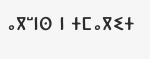ⴰⴳⵯⵏⵙ ⵏ ⵜⵎⴰⴳⵉⵜ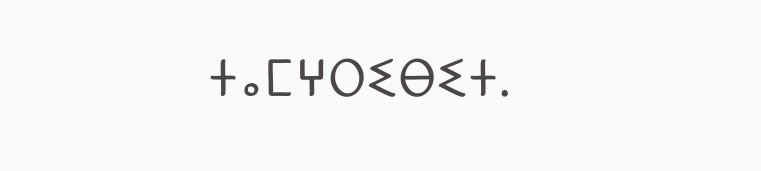ⵜⴰⵎⵖⵔⵉⴱⵉⵜ.